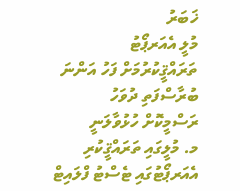ޚަބަރު
މުލީ އެއަރޕޯޓު ތަރައްޤީކުރުމަށް ފަހު އަންނަ ބުރާސްފަތި ދުވަހު ރަސްމީކޮށް ހުޅުވާލަނީ
މ. މުލީގައި ތަރައްޤީކުރި އެއަރޕޯޓުގައި ޓެސްޓު ފްލައިޓް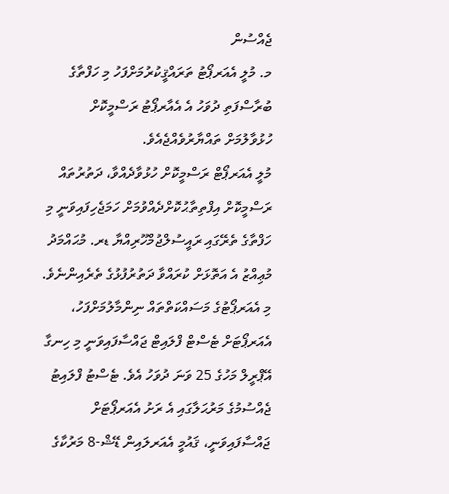ޖެއްސުން
މ. މުލީ އެއަރޕޯޓު ތަރައްޤީކުރުމަށްފަހު މި ހަފްތާގެ ބުރާސްފަތި ދުވަހު އެ އެއާރޕޯޓު ރަސްމީކޮށް ހުޅުވާލުމަށް ތައްޔާރުވެއްޖެއެވެ.
މުލީ އެއަރޕޯޓް ރަސްމީކޮށް ހުޅުވާދެއްވާ، ދަތުރުތައް ރަސްމީކޮށް އިފްތިތާޙުކޮށްދެއްވުމަށް ހަމަޖެހިފައިވަނީ މި ހަފްތާގެ ތެރޭގައި ރައީސުލްޖުމްހޫރިއްޔާ ޑރ. މުޙައްމަދު މުޢިއްޒު އެ އަތޮޅަށް ކުރައްވާ ދަތުރުފުޅުގެ ތެރެއިންނެވެ.
މި އެއަރޕޯޓުގެ މަސައްކަތްތައް ނިންމާލުމަށްފަހު، އެއަރޕޯޓަށް ޓެސްޓް ފްލައިޓް ޖައްސާފައިވަނީ މި ހިނގާ އޭޕްރީލް މަހުގެ 25 ވަނަ ދުވަހު އެވެ. ޓެސްޓު ފްލައިޓު ޖެއްސުމުގެ މަރުޙަލާގައި އެ ރަށު އެއަރޕޯޓަށް ޖައްސާފައިވަނީ، ޤައުމީ އެއަރލައިން ޑޭޝް-8 މަރުކާގެ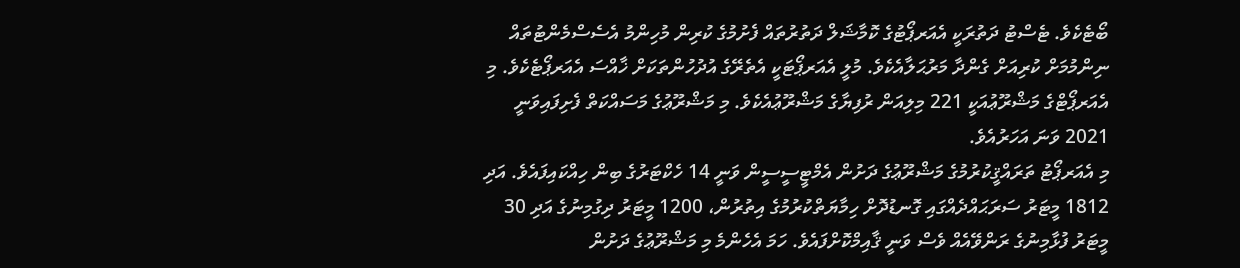ބޯޓެކެވެ. ޓެސްޓު ދަތުރަކީ އެއަރޕޯޓުގެ ކޮމާޝަލް ދަތުރުތައް ފެށުމުގެ ކުރިން މުހިންމު އެސެސްމެންޓުތައް ނިންމުމަށް ކުރިއަށް ގެންދާ މަރުޙަލާއެކެވެ. މުލީ އެއަރޕޯޓަކީ އެތެރޭގެ އުދުހުންތަކަށް ޚާއްސަ އެއަރޕޯޓެކެވެ. މި އެއަރޕޯޓްގެ މަޝްރޫޢުއަކީ 221 މިލިއަން ރުފިޔާގެ މަޝްރޫޢުއެކެވެ. މި މަޝްރޫޢުގެ މަސައްކަތް ފެށިފައިވަނީ 2021 ވަނަ އަހަރުއެވެ.
މި އެއަރޕޯޓު ތަރައްޤީކުރުމުގެ މަޝްރޫޢުގެ ދަށުން އެމްޓީސީސީން ވަނީ 14 ހެކްޓަރުގެ ބިން ހިއްކައިފައެވެ. އަދި 1812 މީޓަރު ސަރަޙައްދެއްގައި ގޮނޑުދޮށް ހިމާޔަތްކުރުމުގެ އިތުރުން، 1200 މީޓަރު ދިގުމިނުގެ އަދި 30 މީޓަރު ފުޅާމިނުގެ ރަންވޭއެއް ވެސް ވަނީ ޤާއިމްކޮށްފައެވެ. ހަމަ އެހެންމެ މި މަޝްރޫޢުގެ ދަށުން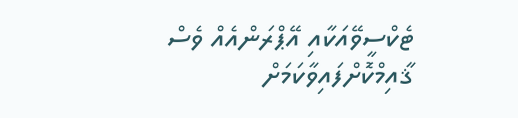ޓެކްސީވޭއަކާއި އޭޕްރަންއެއް ވެސް ޤާއިމްކޮށްފައިވާކަމަށް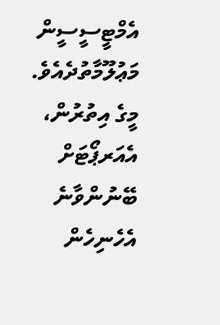އެމްޓީސީސީން މަޢުލޫމާތުދެއެވެ. މީގެ އިތުރުން، އެއަރޕޯޓަށް ބޭނުންވާނެ އެހެނިހެން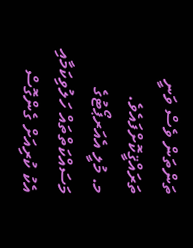ތަންތަން ވެސް ވަނީ ތަރައްޤީކޮށްފައެވެ.
މ. މުލީ އެއަރޕޯޓުގެ މަސައްކަތްތައް ހަލުވިކަމާއި އެކު ކުރިއަށް ގެންގޮސް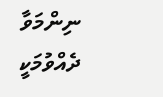ނިންމަވާ ދެއްވުމަކީ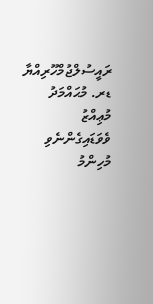ރައީސުލްޖުމްހޫރިއްޔާ ޑރ. މުޙައްމަދު މުޢިއްޒު ވެވަޑައިގެންނެވި މުހިންމު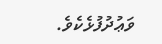ވަޢުދުފުޅެކެވެ.